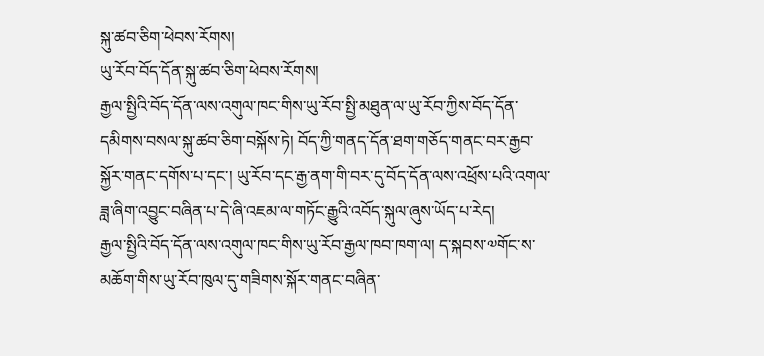སྐུ་ཚབ་ཅིག་ཕེབས་རོགས།
ཡུ་རོབ་བོད་དོན་སྐུ་ཚབ་ཅིག་ཕེབས་རོགས།
རྒྱལ་སྤྱིའི་བོད་དོན་ལས་འགུལ་ཁང་གིས་ཡུ་རོབ་སྤྱི་མཐུན་ལ་ཡུ་རོབ་ཀྱིས་བོད་དོན་དམིགས་བསལ་སྐུ་ཚབ་ཅིག་བསྐོས་ཏེ། བོད་ཀྱི་གནད་དོན་ཐག་གཅོད་གནང་བར་རྒྱབ་སྐྱོར་གནང་དགོས་པ་དང་། ཡུ་རོབ་དང་རྒྱ་ནག་གི་བར་དུ་བོད་དོན་ལས་འཕྲོས་པའི་འགལ་ཟླ་ཞིག་འབྱུང་བཞིན་པ་དེ་ཞི་འཇམ་ལ་གཏོང་རྒྱུའི་འབོད་སྐུལ་ཞུས་ཡོད་པ་རེད།
རྒྱལ་སྤྱིའི་བོད་དོན་ལས་འགུལ་ཁང་གིས་ཡུ་རོབ་རྒྱལ་ཁབ་ཁག་ལ། ད་སྐབས་༧གོང་ས་མཆོག་གིས་ཡུ་རོབ་ཁུལ་དུ་གཟིགས་སྐོར་གནང་བཞིན་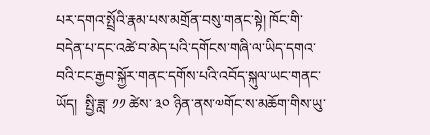པར་དགའ་སྤྲོའི་རྣམ་པས་མགྲོན་བསུ་གནང་སྟེ། ཁོང་གི་བདེན་པ་དང་འཚེ་བ་མེད་པའི་དགོངས་གཞི་ལ་ཡིད་དགའ་བའི་ངང་རྒྱབ་སྐྱོར་གནང་དགོས་པའི་འབོད་སྐུལ་ཡང་གནང་ཡོད།  སྤྱི་ཟླ་ ༡༡ ཚེས་ ༣༠ ཉིན་ནས་༧གོང་ས་མཆོག་གིས་ཡུ་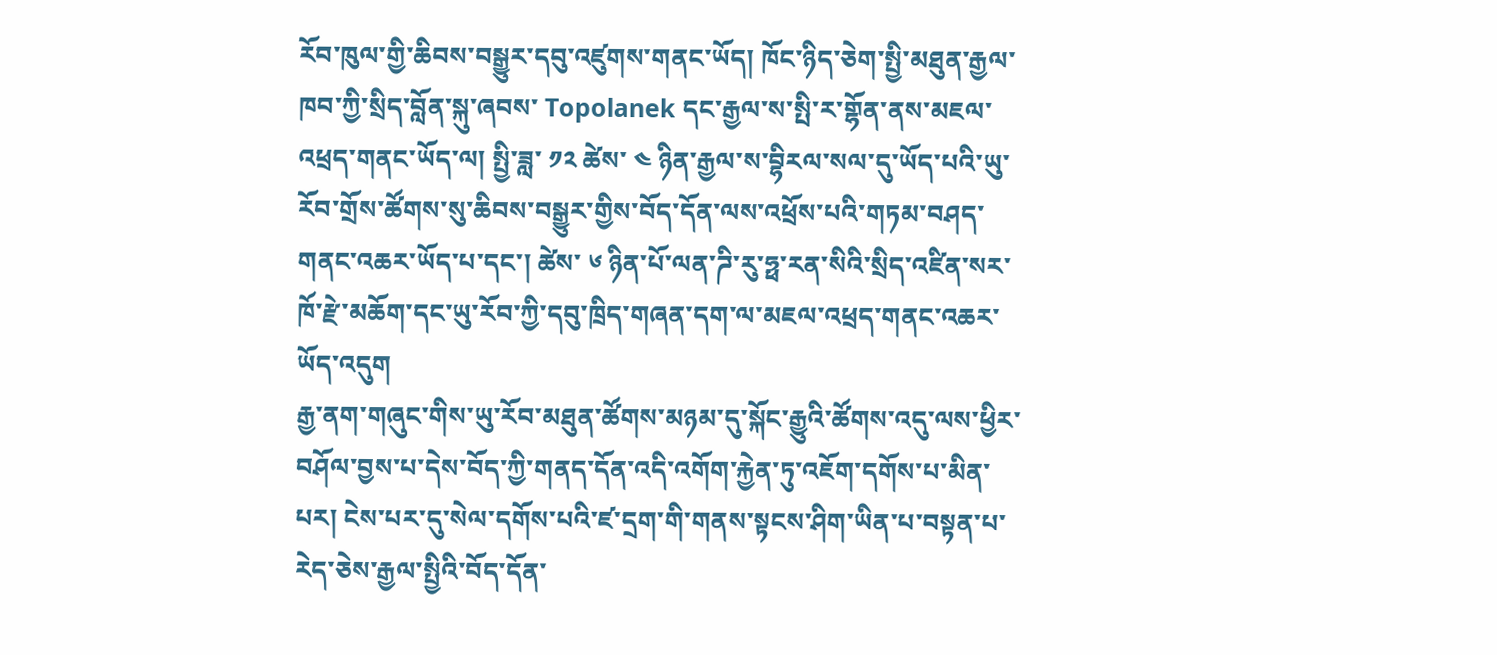རོབ་ཁུལ་གྱི་ཆིབས་བསྒྱུར་དབུ་འཛུགས་གནང་ཡོད། ཁོང་ཉིད་ཅེག་སྤྱི་མཐུན་རྒྱལ་ཁབ་ཀྱི་སྲིད་བློན་སྐུ་ཞབས་ Topolanek དང་རྒྱལ་ས་སྤི་ར་གྷོན་ནས་མཇལ་འཕྲད་གནང་ཡོད་ལ། སྤྱི་ཟླ་ ༡༢ ཚེས་ ༤ ཉིན་རྒྱལ་ས་བྷིརལ་སལ་དུ་ཡོད་པའི་ཡུ་རོབ་གྲོས་ཚོགས་སུ་ཆིབས་བསྒྱུར་གྱིས་བོད་དོན་ལས་འཕྲོས་པའི་གཏམ་བཤད་གནང་འཆར་ཡོད་པ་དང་། ཚེས་ ༦ ཉིན་པོ་ལན་ཌི་རུ་ཧྥ་རན་སིའི་སྲིད་འཛིན་སར་ཁོ་རྫེ་མཆོག་དང་ཡུ་རོབ་ཀྱི་དབུ་ཁྲིད་གཞན་དག་ལ་མཇལ་འཕྲད་གནང་འཆར་ཡོད་འདུག
རྒྱ་ནག་གཞུང་གིས་ཡུ་རོབ་མཐུན་ཚོགས་མཉམ་དུ་སྐོང་རྒྱུའི་ཚོགས་འདུ་ལས་ཕྱིར་བཤོལ་བྱས་པ་དེས་བོད་ཀྱི་གནད་དོན་འདི་འགོག་རྐྱེན་ཏུ་འཇོག་དགོས་པ་མིན་པར། ངེས་པར་དུ་སེལ་དགོས་པའི་ཛ་དྲག་གི་གནས་སྟངས་ཤིག་ཡིན་པ་བསྟན་པ་རེད་ཅེས་རྒྱལ་སྤྱིའི་བོད་དོན་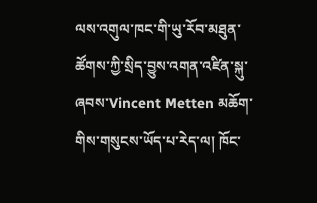ལས་འགུལ་ཁང་གི་ཡུ་རོབ་མཐུན་ཚོགས་ཀྱི་སྲིད་བྱུས་འགན་འཛིན་སྐུ་ཞབས་Vincent Metten མཆོག་གིས་གསུངས་ཡོད་པ་རེད་ལ། ཁོང་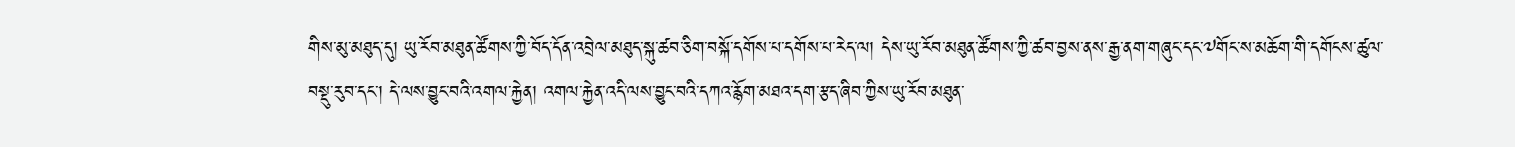གིས་མུ་མཐུད་དུ། ཡུ་རོབ་མཐུན་ཚོགས་ཀྱི་བོད་དོན་འབྲེལ་མཐུད་སྐུ་ཚབ་ཅིག་བསྐོ་དགོས་པ་དགོས་པ་རེད་ལ། དེས་ཡུ་རོབ་མཐུན་ཚོགས་ཀྱི་ཚབ་བྱས་ནས་རྒྱ་ནག་གཞུང་དང་༧གོང་ས་མཆོག་གི་དགོངས་ཚུལ་བསྡུ་རུབ་དང་། དེ་ལས་བྱུང་བའི་འགལ་རྐྱེན། འགལ་རྐྱེན་འདི་ལས་བྱུང་བའི་དཀའ་རྙོག་མཐའ་དག་རྩད་ཞིབ་ཀྱིས་ཡུ་རོབ་མཐུན་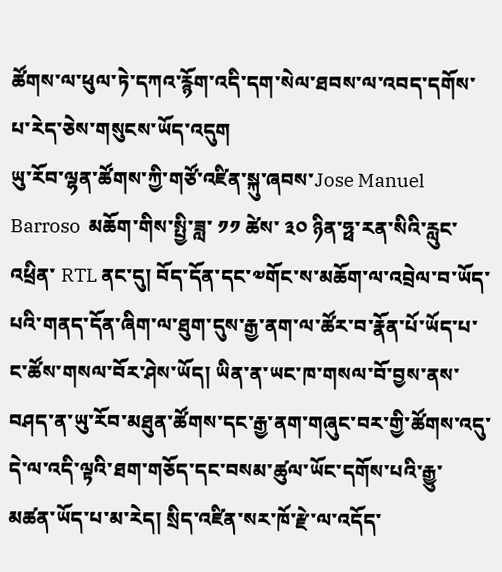ཚོགས་ལ་ཕུལ་ཏེ་དཀའ་རྙོག་འདི་དག་སེལ་ཐབས་ལ་འབད་དགོས་པ་རེད་ཅེས་གསུངས་ཡོད་འདུག
ཡུ་རོབ་ལྷན་ཚོགས་ཀྱི་གཙོ་འཛིན་སྐུ་ཞབས་Jose Manuel Barroso  མཆོག་གིས་སྤྱི་ཟླ་ ༡༡ ཚེས་ ༣༠ ཉིན་ཧྥ་རན་སིའི་རླུང་འཕྲིན་ RTL ནང་དུ། བོད་དོན་དང་༧གོང་ས་མཆོག་ལ་འབྲེལ་བ་ཡོད་པའི་གནད་དོན་ཞིག་ལ་ཐུག་དུས་རྒྱ་ནག་ལ་ཚོར་བ་རྣོན་པོ་ཡོད་པ་ང་ཚོས་གསལ་བོར་ཤེས་ཡོད། ཡིན་ན་ཡང་ཁ་གསལ་བོ་བྱས་ནས་བཤད་ན་ཡུ་རོབ་མཐུན་ཚོགས་དང་རྒྱ་ནག་གཞུང་བར་གྱི་ཚོགས་འདུ་དེ་ལ་འདི་ལྟའི་ཐག་གཅོད་དང་བསམ་ཚུལ་ཡོང་དགོས་པའི་རྒྱུ་མཚན་ཡོད་པ་མ་རེད། སྲིད་འཛིན་སར་ཁོ་རྫེ་ལ་འདོད་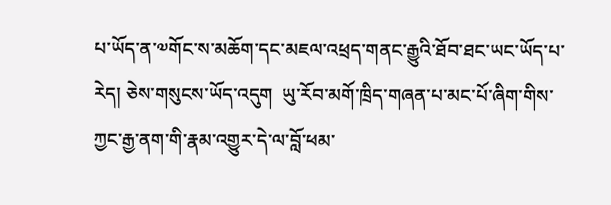པ་ཡོད་ན་༧གོང་ས་མཆོག་དང་མཇལ་འཕྲད་གནང་རྒྱུའི་ཐོབ་ཐང་ཡང་ཡོད་པ་རེད། ཅེས་གསུངས་ཡོད་འདུག  ཡུ་རོབ་མགོ་ཁྲིད་གཞན་པ་མང་པོ་ཞིག་གིས་ཀྱང་རྒྱ་ནག་གི་རྣམ་འགྱུར་དེ་ལ་བློ་ཕམ་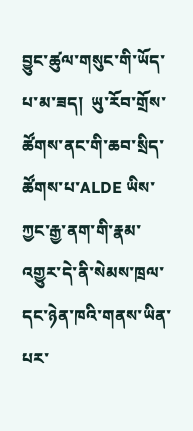བྱུང་ཚུལ་གསུང་གི་ཡོད་པ་མ་ཟད།  ཡུ་རོབ་གྲོས་ཚོགས་ནང་གི་ཆབ་སྲིད་ཚོགས་པ་ALDE ཡིས་ཀྱང་རྒྱ་ནག་གི་རྣམ་འགྱུར་དེ་ནི་སེམས་ཁྲལ་དང་ཉེན་ཁའི་གནས་ཡིན་པར་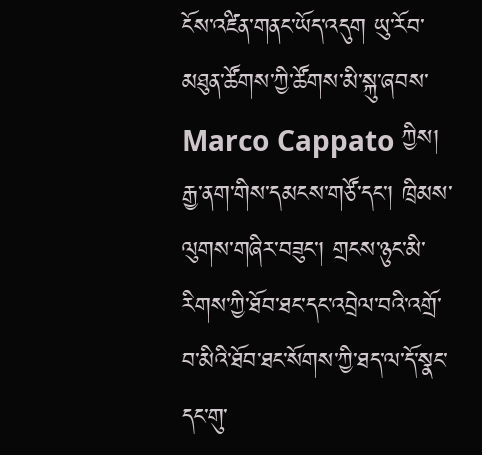ངོས་འཛིན་གནང་ཡོད་འདུག ཡུ་རོབ་མཐུན་ཚོགས་ཀྱི་ཚོགས་མི་སྐུ་ཞབས་Marco Cappato ཀྱིས། རྒྱ་ནག་གིས་དམངས་གཙོ་དང་། ཁྲིམས་ལུགས་གཞིར་བཟུང་། གྲངས་ཉུང་མི་རིགས་ཀྱི་ཐོབ་ཐང་དང་འབྲེལ་བའི་འགྲོ་བ་མིའི་ཐོབ་ཐང་སོགས་ཀྱི་ཐད་ལ་དོ་སྣང་དང་གུ་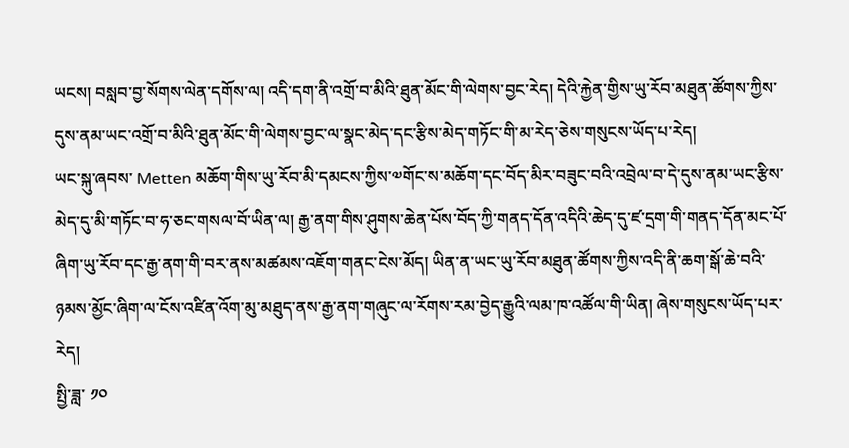ཡངས། བསླབ་བྱ་སོགས་ལེན་དགོས་ལ། འདི་དག་ནི་འགྲོ་བ་མིའི་ཐུན་མོང་གི་ལེགས་བྱང་རེད། དེའི་རྐྱེན་གྱིས་ཡུ་རོབ་མཐུན་ཚོགས་ཀྱིས་དུས་ནམ་ཡང་འགྲོ་བ་མིའི་ཐུན་མོང་གི་ལེགས་བྱང་ལ་སྣང་མེད་དང་རྩིས་མེད་གཏོང་གི་མ་རེད་ཅེས་གསུངས་ཡོད་པ་རེད།
ཡང་སྐུ་ཞབས་ Metten མཆོག་གིས་ཡུ་རོབ་མི་དམངས་ཀྱིས་༧གོང་ས་མཆོག་དང་བོད་མིར་བཟུང་བའི་འབྲེལ་བ་དེ་དུས་ནམ་ཡང་རྩིས་མེད་དུ་མི་གཏོང་བ་ཧ་ཅང་གསལ་བོ་ཡིན་ལ། རྒྱ་ནག་གིས་ཤུགས་ཆེན་པོས་བོད་ཀྱི་གནད་དོན་འདིའི་ཆེད་དུ་ཛ་དྲག་གི་གནད་དོན་མང་པོ་ཞིག་ཡུ་རོབ་དང་རྒྱ་ནག་གི་བར་ནས་མཚམས་འཇོག་གནང་ངེས་མོད། ཡིན་ན་ཡང་ཡུ་རོབ་མཐུན་ཚོགས་ཀྱིས་འདི་ནི་ཆག་སྒོ་ཆེ་བའི་ཉམས་མྱོང་ཞིག་ལ་ངོས་འཛིན་འོག་མུ་མཐུད་ནས་རྒྱ་ནག་གཞུང་ལ་རོགས་རམ་བྱེད་རྒྱུའི་ལམ་ཁ་འཚོལ་གི་ཡིན། ཞེས་གསུངས་ཡོད་པར་རེད།
སྤྱི་ཟླ་ ༡༠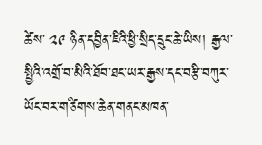ཚེས་ ༢༩ ཉིན་དབྱིན་ཇིའི་ཕྱི་སྲིད་དྲུང་ཆེ་ཡིས། རྒྱལ་སྤྱིའི་འགྲོ་བ་མིའི་ཐོབ་ཐང་ཡར་རྒྱས་དང་བརྩི་བཀུར་ཡོང་བར་གཙིགས་ཆེན་གནང་མཁན་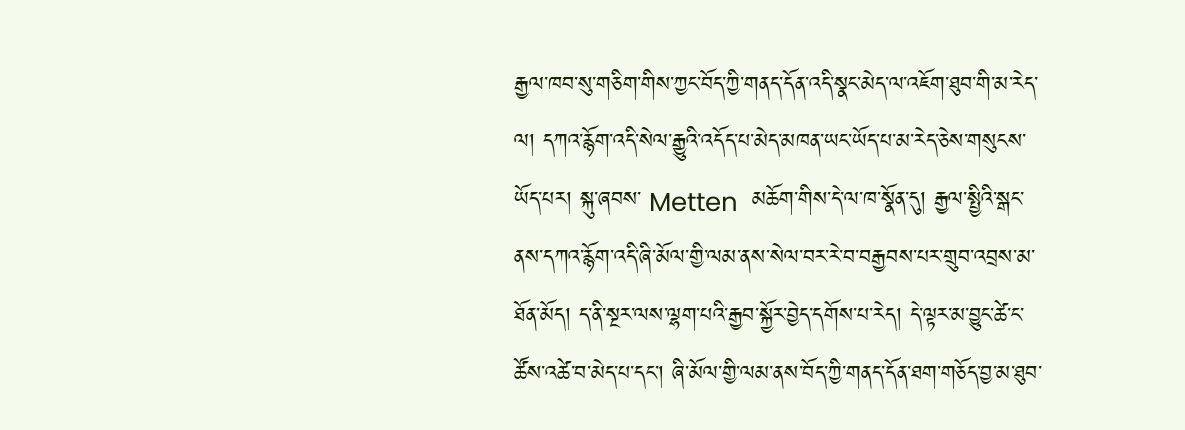རྒྱལ་ཁབ་སུ་གཅིག་གིས་ཀྱང་བོད་ཀྱི་གནད་དོན་འདི་སྣང་མེད་ལ་འཇོག་ཐུབ་གི་མ་རེད་ལ། དཀའ་རྙོག་འདི་སེལ་རྒྱུའི་འདོད་པ་མེད་མཁན་ཡང་ཡོད་པ་མ་རེད་ཅེས་གསུངས་ཡོད་པར། སྐུ་ཞབས་ Metten  མཆོག་གིས་དེ་ལ་ཁ་སྣོན་དུ། རྒྱལ་སྤྱིའི་སྒང་ནས་དཀའ་རྙོག་འདི་ཞི་མོལ་གྱི་ལམ་ནས་སེལ་བར་རེ་བ་བརྒྱབས་པར་གྲུབ་འབྲས་མ་ཐོན་མོད། ད་ནི་སྔར་ལས་ལྷག་པའི་རྒྱབ་སྐྱོར་བྱེད་དགོས་པ་རེད། དེ་ལྟར་མ་བྱུང་ཚེ་ང་ཚོས་འཚེ་བ་མེད་པ་དང་། ཞི་མོལ་གྱི་ལམ་ནས་བོད་ཀྱི་གནད་དོན་ཐག་གཅོད་བྱ་མ་ཐུབ་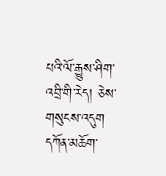པའི་ལོ་རྒྱུས་ཤིག་འབྲི་གི་རེད། ཅེས་གསུངས་འདུག
དཀོན་མཆོག་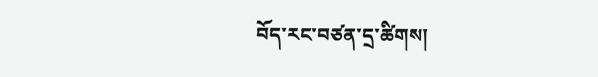བོད་རང་བཙན་དྲ་ཚིགས།